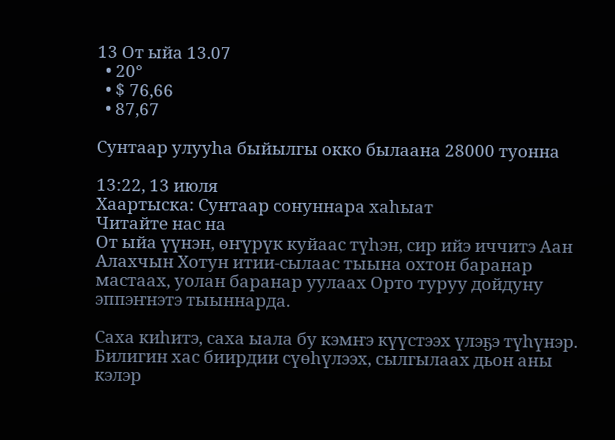13 От ыйа 13.07
  • 20°
  • $ 76,66
  • 87,67

Сунтаар улууһа быйылгы окко былаана 28000 туонна

13:22, 13 июля
Хаартыска: Сунтаар сонуннара хаһыат
Читайте нас на
От ыйа үүнэн, өҥүрүк куйаас түһэн, сир ийэ иччитэ Аан Алахчын Хотун итии-сылаас тыына охтон баранар мастаах, уолан баранар уулаах Орто туруу дойдуну эппэҥнэтэ тыыннарда.

Саха киһитэ, саха ыала бу кэмҥэ күүстээх үлэҕэ түһүнэр. Билигин хас биирдии сүөһүлээх, сылгылаах дьон аны кэлэр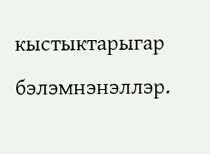кыстыктарыгар бэлэмнэнэллэр.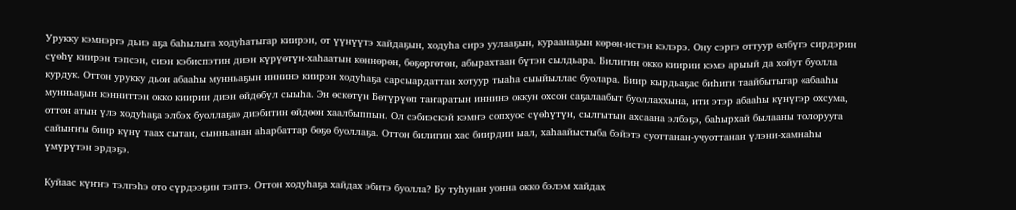Урукку кэмнэргэ дьиэ аҕа баһылыга ходуһатыгар киирэн, от үүнүүтэ хайдаҕын, ходуһа сирэ уулааҕын, кураанаҕын көрөн-истэн кэлэрэ. Ону сэргэ оттуур өлбүгэ сирдэрин сүөһү киирэн тэпсэн, сиэн кэбиспэтин диэн күрүөтүн-хаһаатын көннөрөн, бөҕөргөтөн, абырахтаан бүтэн сылдьара. Билигин окко киирии кэмэ арыый да хойут буолла курдук. Оттон урукку дьон абааһы мунньаҕын иннинэ киирэн ходуһаҕа сарсыардаттан хотуур тыаһа сыыйыллас буолара. Биир кырдьаҕас биһиги таайбытыгар «абааһы мунньаҕын кэнниттэн окко киирии диэн өйдөбүл сыыһа. Эн өскөтүн Бөтүрүөп таҥаратын иннинэ оккун охсон саҕалаабыт буоллаххына, ити этэр абааһы күнүгэр охсума, оттон атын үлэ ходуһаҕа элбэх буоллаҕа» диэбитин өйдөөн хаалбыппын. Ол сэбиэскэй кэмҥэ сопхуос сүөһүтүн, сылгытын ахсаана элбэҕэ, баһырхай былааны толорууга сайыҥҥы биир күнү таах сытан, сынньанан аһарбаттар бөҕө буоллаҕа. Оттон билигин хас биирдии ыал, хаһаайыстыба бэйэтэ суоттанан-учуоттанан үлэни-хамнаһы үмүрүтэн эрдэҕэ.

Куйаас күҥҥэ тэлгэһэ ото сүрдээҕин тэптэ. Оттон ходуһаҕа хайдах эбитэ буолла? Бу туһунан уонна окко бэлэм хайдах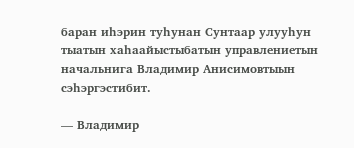баран иһэрин туһунан Сунтаар улууһун тыатын хаһаайыстыбатын управлениетын начальнига Владимир Анисимовтыын сэһэргэстибит.

— Владимир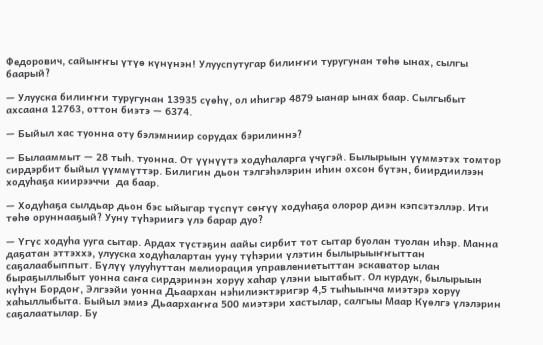Федорович, сайыҥҥы үтүө күнүнэн! Улууспутугар билиҥҥи туругунан төһө ынах, сылгы баарый?

— Улууска билиҥҥи туругунан 13935 сүөһү, ол иһигэр 4879 ыанар ынах баар. Сылгыбыт ахсаана 12763, оттон биэтэ — 6374.

— Быйыл хас туонна оту бэлэмниир сорудах бэрилиннэ?

— Былааммыт — 28 тыһ. туонна. От үүнүүтэ ходуһаларга үчүгэй. Былырыын үүммэтэх томтор сирдэрбит быйыл үүммүттэр. Билигин дьон тэлгэһэлэрин иһин охсон бүтэн, биирдиилээн ходуһаҕа киирээччи  да баар.

— Ходуһаҕа сылдьар дьон бэс ыйыгар түспүт сөҥүү ходуһаҕа олорор диэн кэпсэтэллэр. Ити төһө оруннааҕый? Ууну түһэриигэ үлэ барар дуо?

— Үгүс ходуһа ууга сытар. Ардах түстэҕин аайы сирбит тот сытар буолан туолан иһэр. Манна даҕатан эттэххэ, улууска ходуһалартан ууну түһэрии үлэтин былырыыҥҥыттан саҕалаабыппыт. Бүлүү улууһуттан мелиорация управлениетыттан эскаватор ылан быраҕыллыбыт уонна саҥа сирдэринэн хоруу хаһар үлэни ыытабыт. Ол курдук, былырыын күһүн Бордоҥ, Элгээйи уонна Дьаархан нэһилиэктэригэр 4,5 тыһыынча миэтэрэ хоруу хаһыллыбыта. Быйыл эмиэ Дьаархаҥҥа 500 миэтэри хастылар, салгыы Маар Күөлгэ үлэлэрин саҕалаатылар. Бу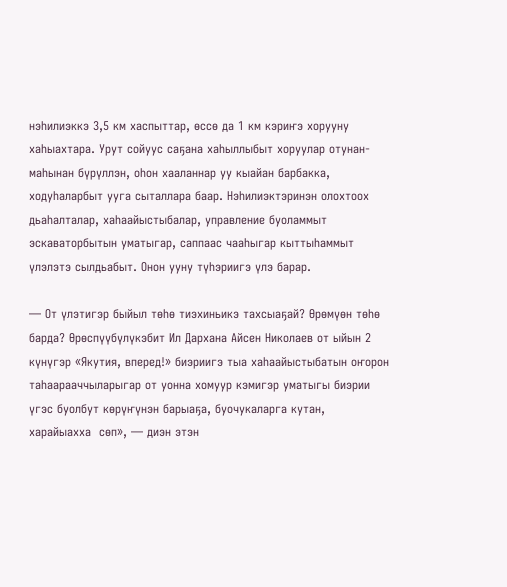нэһилиэккэ 3,5 км хаспыттар, өссө да 1 км кэриҥэ хорууну хаһыахтара. Урут сойуус саҕана хаһыллыбыт хоруулар отунан-маһынан бүрүллэн, оһон хааланнар уу кыайан барбакка, ходуһаларбыт ууга сыталлара баар. Нэһилиэктэринэн олохтоох дьаһалталар, хаһаайыстыбалар, управление буоламмыт эскаваторбытын уматыгар, саппаас чааһыгар кыттыһаммыт үлэлэтэ сылдьабыт. Онон ууну түһэриигэ үлэ барар.

— От үлэтигэр быйыл төһө тиэхиньикэ тахсыаҕай? Өрөмүөн төһө барда? Өрөспүүбүлүкэбит Ил Дархана Айсен Николаев от ыйын 2 күнүгэр «Якутия, вперед!» биэриигэ тыа хаһаайыстыбатын оҥорон таһаарааччыларыгар от уонна хомуур кэмигэр уматыгы биэрии үгэс буолбут көрүҥүнэн барыаҕа, буочукаларга кутан, харайыахха  сөп», — диэн этэн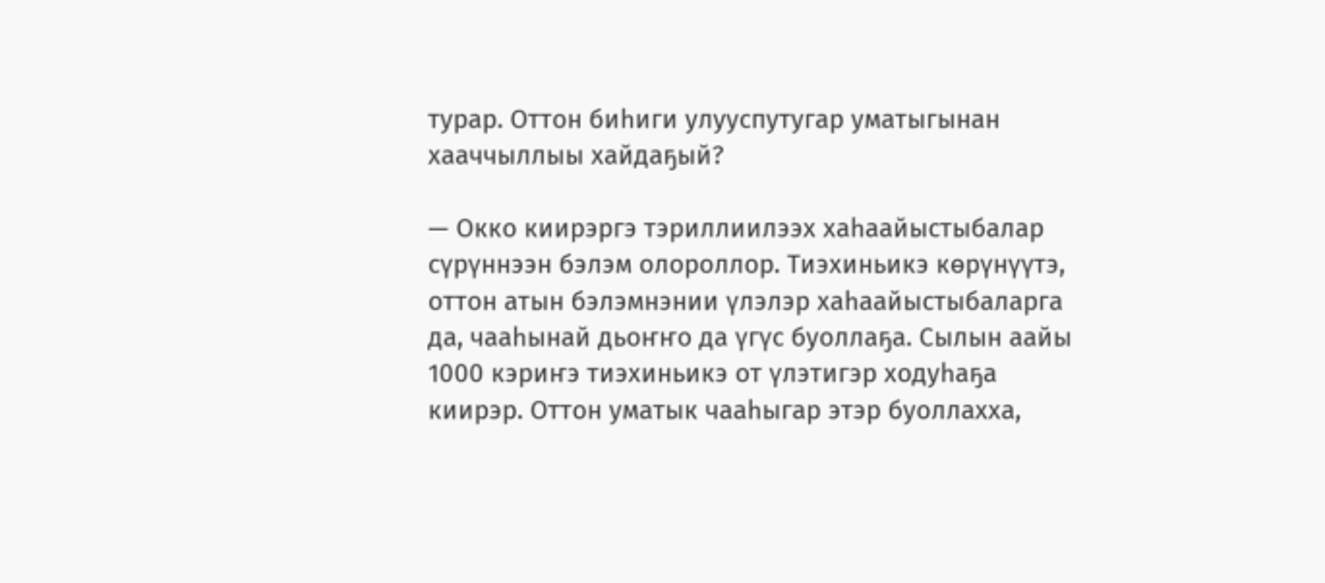турар. Оттон биһиги улууспутугар уматыгынан хааччыллыы хайдаҕый?

— Окко киирэргэ тэриллиилээх хаһаайыстыбалар сүрүннээн бэлэм олороллор. Тиэхиньикэ көрүнүүтэ, оттон атын бэлэмнэнии үлэлэр хаһаайыстыбаларга да, чааһынай дьоҥҥо да үгүс буоллаҕа. Сылын аайы 1000 кэриҥэ тиэхиньикэ от үлэтигэр ходуһаҕа киирэр. Оттон уматык чааһыгар этэр буоллахха,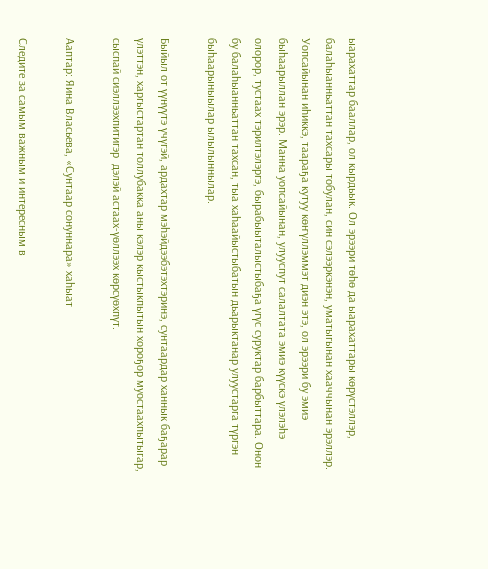ыарахаттар бааллар, ол кырдьык. Ол эрээри төһө да ыарахаттары көрүстэллэр, балаһыанньаттан тахсары тобулан, син сэлээркэнэн, уматыгынан хааччынан эрэллэр. Уопсайынан иһиккэ, таараҕа кутуу көҥүллэммэт диэн этэ, ол эрээри бу эмиэ быһаарыллан эрэр. Манна уопсайынан, улууспут салалтата эмиэ күүскэ үлэлэһэ олорор, тустаах тэрилтэлэргэ, бырабыыталыстыбаҕа үгүс суруктар барбыттара. Онон бу балаһыанньаттан тахсан, тыа хаһаайыстыбатын дьарыктанар улуустарга түргэн быһаарыныылар ылылыннылар.

Быйыл от үүнүүтэ үчүгэй, ардахтар мэһэйдээбэтэхтэринэ, сунтаардар ханнык баҕарар үлэттэн, харгыстартан толлубакка аны кэлэр кыстыкпытын хороҕор муостаахпытыгар, сыспай сиэллээхпитигэр  дэлэй астаах-үөллээх көрсүөхпүт.

Ааптар: Яина Власьева, «Сунтаар сонуннара» хаһыат

Следите за самым важным и интересным в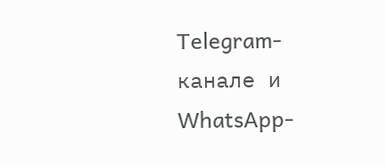Telegram-канале и WhatsApp-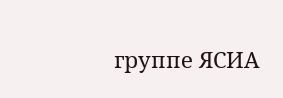группе ЯСИА